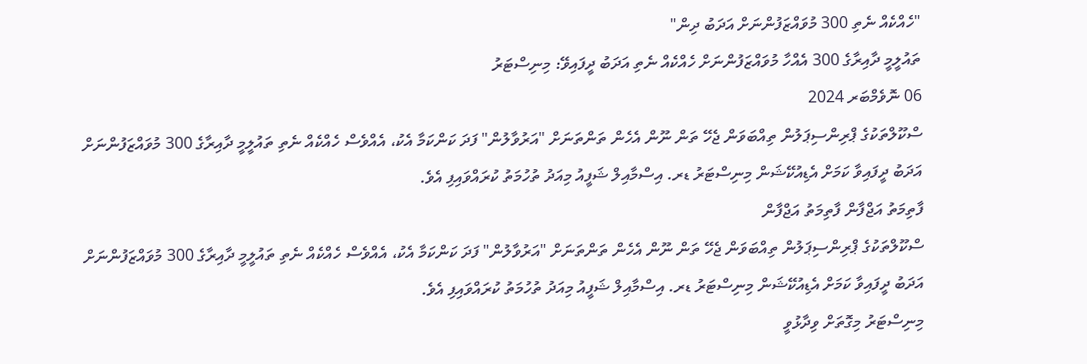"ހެއްކެއް ނެތި 300 މުވައްޒަފުންނަށް އަދަބު ދިން"
ތައުލީމީ ދާއިރާގެ 300 އެއްހާ މުވައްޒަފުންނަށް ހެއްކެއް ނެތި އަދަބު ދީފައިވޭ: މިނިސްޓަރު
06 ނޮވެމްބަރ 2024
ސްކޫލްތަކުގެ ޕްރިންސިޕަލުން ތިއްބަވަން ޖެހޭ ތަން ނޫން އެހެން ތަންތަނަށް "އަރުވާލުން" ފަދަ ކަންކަމާ އެކު، އެއްވެސް ހެއްކެއް ނެތި ތައުލީމީ ދާއިރާގެ 300 މުވައްޒަފުންނަށް އަދަބު ދީފައިވާ ކަމަށް އެޑިއުކޭޝަން މިނިސްޓަރު ޑރ. އިސްމާއިލް ޝަފީއު މިއަދު ތުހުމަތު ކުރައްވައިފި އެވެ.
ފާތިމަތު އަޖްފާން ފާތިމަތު އަޖްފާން
ސްކޫލްތަކުގެ ޕްރިންސިޕަލުން ތިއްބަވަން ޖެހޭ ތަން ނޫން އެހެން ތަންތަނަށް "އަރުވާލުން" ފަދަ ކަންކަމާ އެކު، އެއްވެސް ހެއްކެއް ނެތި ތައުލީމީ ދާއިރާގެ 300 މުވައްޒަފުންނަށް އަދަބު ދީފައިވާ ކަމަށް އެޑިއުކޭޝަން މިނިސްޓަރު ޑރ. އިސްމާއިލް ޝަފީއު މިއަދު ތުހުމަތު ކުރައްވައިފި އެވެ.
މިނިސްޓަރު މިގޮތަށް ވިދާޅުވީ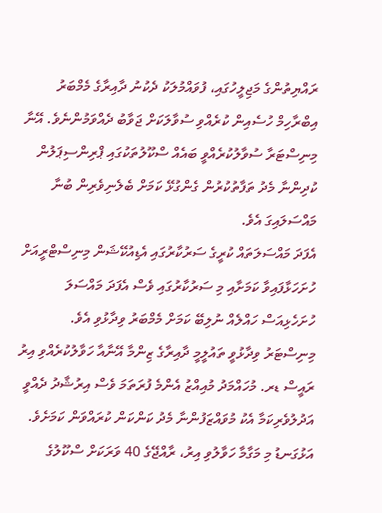ރައްޔިތުންގެ މަޖިލީހުގައި، ފުވައްމުލަކު ދެކުނު ދާއިރާގެ މެމްބަރު އިބްރާހިމް ހުސެއިން ކުރެއްވި ސުވާލަކަށް ޖަވާބު ދެއްވަމުންނެވެ. އޭނާ މިނިސްޓަރާ ސުވާލުކުރެއްވީ ބައެއް ސްކޫލުތަކުގައި ޕްރިންސިޕަލުން ކުދިންނާ މެދު ތަފާތުކުރުން ގެންގުޅޭ ކަމަށް ބެލެނިވެރިން ބުނާ މައްސަލައިގަ އެވެ.
އެފަދަ މައްސަލަތައް ކުރީގެ ސަރުކާރުގައި އެޑިއުކޭޝަން މިނިސްޓްރީއަށް ހުށަހަޅާފައިވާ ކަމަށާއި މި ސަރުކާރުގައި ވެސް އެފަދަ މައްސަލަ ހުށަހެޅިއަސް ހައްލެއް ނުލިބޭ ކަމަށް މެމްބަރު ވިދާޅުވި އެވެ.
މިނިސްޓަރު ވިދާޅުވީ ތައުލީމީ ދާއިރާގެ ޒިންމާ އޭނާއާ ހަވާލުކުރެއްވި އިރު ރައީސް ޑރ. މުހައްމަދު މުއިއްޒު އެންމެ ފުރަތަމަ ވެސް އިރުޝާދު ދެއްވީ އަދުލުވެރިކަމާ އެކު މުވައްޒަފުންނާ މެދު ކަންކަން ކުރައްވަން ކަމަށެވެ.
އަޅުގަނޑު މި މަގާމާ ހަވާލުވި އިރު، ރާއްޖޭގެ 40 ވަރަކަށް ސްކޫލުގެ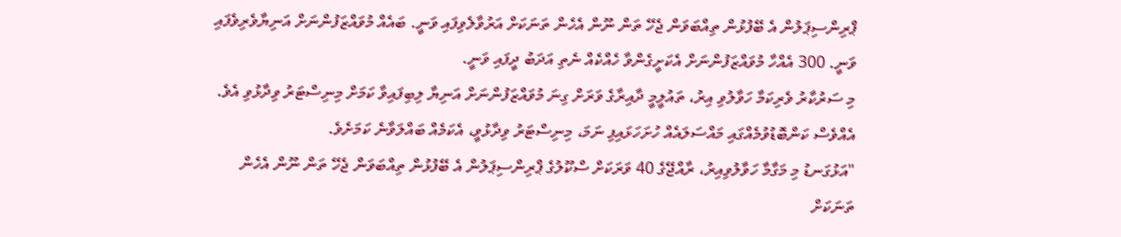ޕްރިންސިޕަލުން އެ ބޭފުޅުން ތިއްބަވަން ޖެހޭ ތަން ނޫން އެހެން ތަނަކަށް އަރުވާލެވިފައި ވަނީ. ބައެއް މުވައްޒަފުންނަށް އަނިޔާވެރިވެފައި ވަނީ. 300 އެއްހާ މުވައްޒަފުންނަށް އެކަށީގެންވާ ހެއްކެއް ނެތި އަދަބު ދީފައި ވަނީ.
މި ސަރުކާރު ވެރިކަމާ ހަވާލުވި އިރު، ތައުލީމީ ދާއިރާގެ ވަރަށް ގިނަ މުވައްޒަފުންނަށް އަނިޔާ ލިބިފައިވާ ކަމަށް މިނިސްޓަރު ވިދާޅުވި އެވެ.
އެއްވެސް ކަންބޮޑުވުމެއްގައި މައްސަލައެއް ހުށަހަޅައިފި ނަމަ، މިނިސްޓަރު ވިދާޅުވީ، އެކަމެއް ބައްލަވާނެ ކަމަށެވެ.
"އަޅުގަނޑު މި މަގާމާ ހަވާލުވިއިރު، ރާއްޖޭގެ 40 ވަރަކަށް ސްކޫލުގެ ޕްރިންސިޕަލުން އެ ބޭފުޅުން ތިއްބަވަން ޖެހޭ ތަން ނޫން އެހެން ތަނަކަށް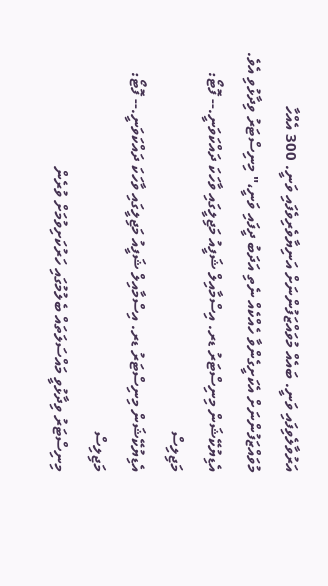އަރުވާލެވިފައި ވަނީ. ބައެއް މުވައްޒަފުންނަށް އަނިޔާވެރިވެފައި ވަނީ. 300 އެއްހާ މުވައްޒަފުންނަށް އެކަށީގެންވާ ހެއްކެއް ނެތި އަދަބު ދީފައި ވަނީ،" މިނިސްޓަރު ވިދާޅުވި އެވެ.
އެޑިޔުކޭޝަން މިނިސްޓަރު ޑރ. އިސްމާއިލް ޝަފީއު މަޖިލީގައި ވާހަކަ ދައްކަވަނީ.-- ފޮޓޯ: މަޖިލިސް
އެޑިޔުކޭޝަން މިނިސްޓަރު ޑރ. އިސްމާއިލް ޝަފީއު މަޖިލީގައި ވާހަކަ ދައްކަވަނީ.-- ފޮޓޯ: މަޖިލިސް
މިނިސްޓަރު ވިދާޅުވީ މައްސަލަތައް ބެލުމުގައި ހަރުކަށިވުމަށް ވުރެން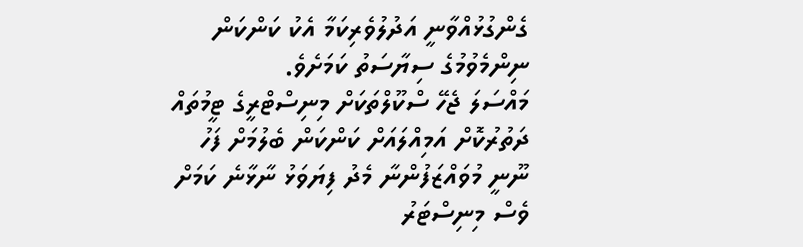ގެންގުޅުއްވާނީ އަދުލުވެރިކަމާ އެކު ކަންކަން ނިންމެވުމުގެ ސިޔާސަތު ކަމަށެވެ.
މައްސަލަ ޖެހޭ ސްކޫލްތަކަށް މިނިސްޓްރީގެ ޓީމުތައް ދަތުރުކޮށް އަމިއްލައަށް ކަންކަން ބެލުމަށް ފަހު ނޫނީ މުވައްޒަފުންނާ މެދު ފިޔަވަޅު ނާޅާނެ ކަމަށް ވެސް މިނިސްޓަރު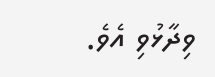ވިދާޅުވި އެވެ.